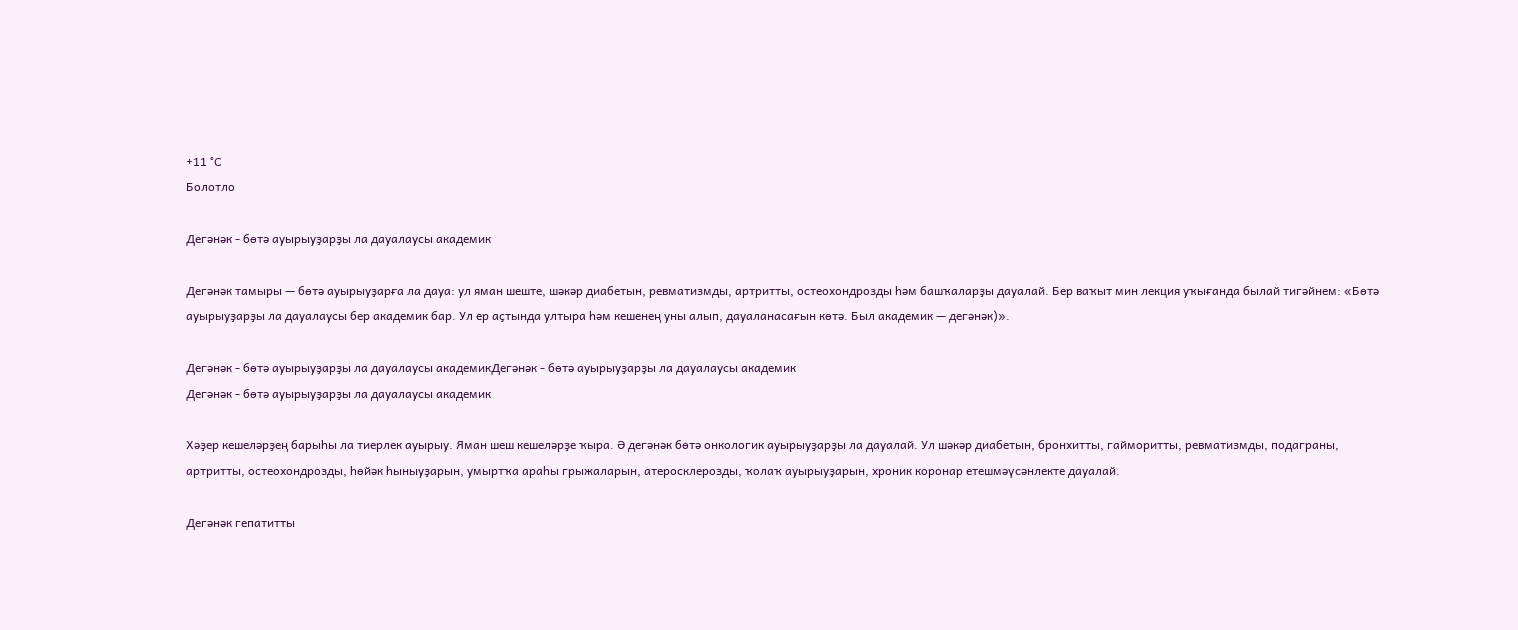+11 °С
Болотло

Дегәнәк - бөтә ауырыуҙарҙы ла дауалаусы академик

Дегәнәк тамыры — бөтә ауырыуҙарға ла дауа: ул яман шеште, шәкәр диабетын, ревматизмды, артритты, остеохондрозды һәм башҡаларҙы дауалай. Бер ваҡыт мин лекция уҡығанда былай тигәйнем: «Бөтә ауырыуҙарҙы ла дауалаусы бер академик бар. Ул ер аҫтында ултыра һәм кешенең уны алып, дауаланасағын көтә. Был академик — дегәнәк)».

Дегәнәк - бөтә ауырыуҙарҙы ла дауалаусы академикДегәнәк - бөтә ауырыуҙарҙы ла дауалаусы академик
Дегәнәк - бөтә ауырыуҙарҙы ла дауалаусы академик

Хәҙер кешеләрҙең барыһы ла тиерлек ауырыу. Яман шеш кешеләрҙе ҡыра. Ә дегәнәк бөтә онкологик ауырыуҙарҙы ла дауалай. Ул шәкәр диабетын, бронхитты, гайморитты, ревматизмды, подаграны, артритты, остеохондрозды, һөйәк һыныуҙарын, умыртҡа араһы грыжаларын, атеросклерозды, ҡолаҡ ауырыуҙарын, хроник коронар етешмәүсәнлекте дауалай.

Дегәнәк гепатитты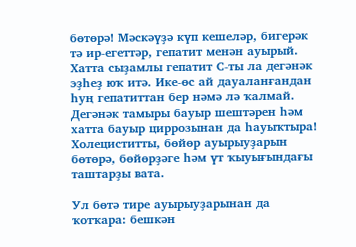бөтөрә! Мәскәүҙә күп кешеләр, бигерәк тә ир-егеттәр, гепатит менән ауырый. Хатта сыҙамлы гепатит С-ты ла дегәнәк эҙһеҙ юҡ итә. Ике-өс ай дауаланғандан һуң гепатиттан бер нәмә лә ҡалмай. Дегәнәк тамыры бауыр шештәрен һәм хатта бауыр циррозынан да һауыҡтыра! Холециститты, бөйөр ауырыуҙарын бөтөрә, бөйөрҙәге һәм үт ҡыуығындағы таштарҙы вата.

Ул бөтә тире ауырыуҙарынан да ҡотҡара: бешкән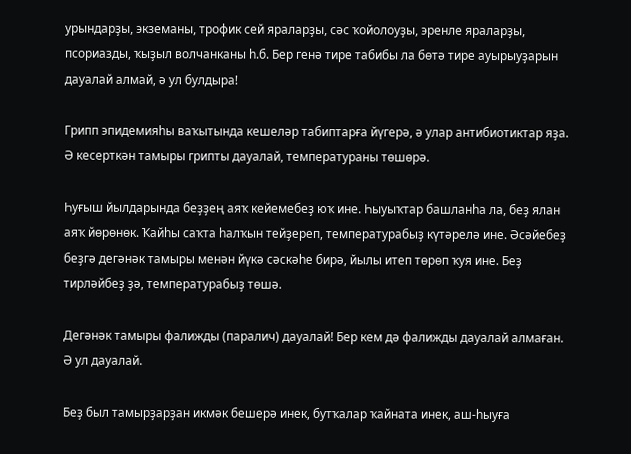урындарҙы, экземаны, трофик сей яраларҙы, сәс ҡойолоуҙы, эренле яраларҙы, псориазды, ҡыҙыл волчанканы һ.б. Бер генә тире табибы ла бөтә тире ауырыуҙарын дауалай алмай, ә ул булдыра!

Грипп эпидемияһы ваҡытында кешеләр табиптарға йүгерә, ә улар антибиотиктар яҙа. Ә кесерткән тамыры грипты дауалай, температураны төшөрә.

Һуғыш йылдарында беҙҙең аяҡ кейемебеҙ юҡ ине. Һыуыҡтар башланһа ла, беҙ ялан аяҡ йөрөнөк. Ҡайһы саҡта һалҡын тейҙереп, температурабыҙ күтәрелә ине. Әсәйебеҙ беҙгә дегәнәк тамыры менән йүкә сәскәһе бирә, йылы итеп төрөп ҡуя ине. Беҙ тирләйбеҙ ҙә, температурабыҙ төшә.

Дегәнәк тамыры фалижды (паралич) дауалай! Бер кем дә фалижды дауалай алмаған. Ә ул дауалай.

Беҙ был тамырҙарҙан икмәк бешерә инек, бутҡалар ҡайната инек, аш-һыуға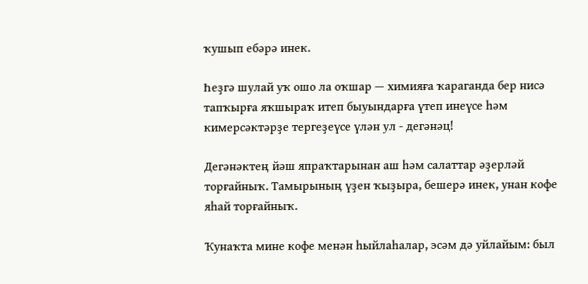ҡушып ебәрә инек.

Һеҙгә шулай уҡ ошо ла оҡшар — химияға ҡараганда бер нисә тапҡырға яҡшыраҡ итеп быуындарға үтеп инеүсе һәм кимерсәктәрҙе тергеҙеүсе үлән ул - дегәнәц!

Дегәнәктең йәш япраҡтарынан аш һәм салаттар әҙерләй торғайныҡ. Тамырының үҙен ҡыҙыра, бешерә инек, унан кофе яһай торғайныҡ.

Ҡунаҡта мине кофе менән һыйлаһалар, эсәм дә уйлайым: был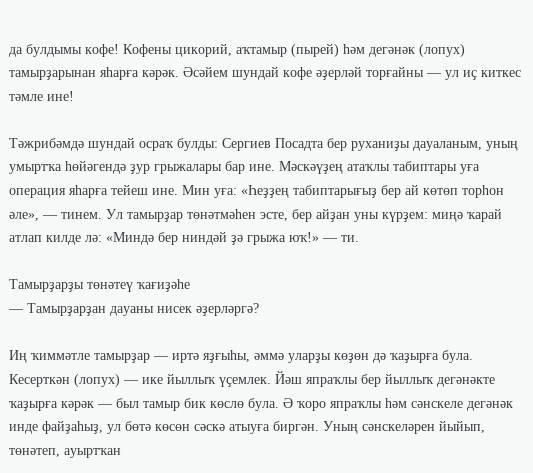да булдымы кофе! Кофены цикорий, аҡтамыр (пырей) һәм дегәнәк (лопух) тамырҙарынан яһарға кәрәк. Әсәйем шундай кофе әҙерләй торғайны — ул иҫ киткес тәмле ине!

Тәжрибәмдә шундай осраҡ булды: Сергиев Посадта бер руханиҙы дауаланым, уның умыртҡа һөйәгендә ҙур грыжалары бар ине. Мәскәүҙең атаҡлы табиптары уға операция яһарға тейеш ине. Мин уға: «Һеҙҙең табиптарығыҙ бер ай көтөп торһон әле», — тинем. Ул тамырҙар төнәтмәһен эсте, бер айҙан уны күрҙем: миңә ҡарай атлап килде лә: «Миндә бер ниндәй ҙә грыжа юҡ!» — ти.

Тамырҙарҙы төнәтеү ҡағиҙәһе
— Тамырҙарҙан дауаны нисек әҙерләргә?

Иң ҡиммәтле тамырҙар — иртә яҙғыһы, әммә уларҙы көҙөн дә ҡаҙырға була. Кесерткән (лопух) — ике йыллыҡ үҫемлек. Йәш япраҡлы бер йыллыҡ дегәнәкте ҡаҙырға кәрәк — был тамыр бик көслө була. Ә ҡоро япраҡлы һәм сәнскеле дегәнәк инде файҙаһыҙ, ул бөтә көсөн сәскә атыуға биргән. Уның сәнскеләрен йыйып, төнәтеп, ауыртҡан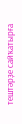тештәрҙе сайҡатырға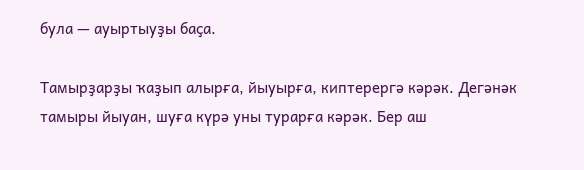була — ауыртыуҙы баҫа.

Тамырҙарҙы ҡаҙып алырға, йыуырға, киптерергә кәрәк. Дегәнәк тамыры йыуан, шуға күрә уны турарға кәрәк. Бер аш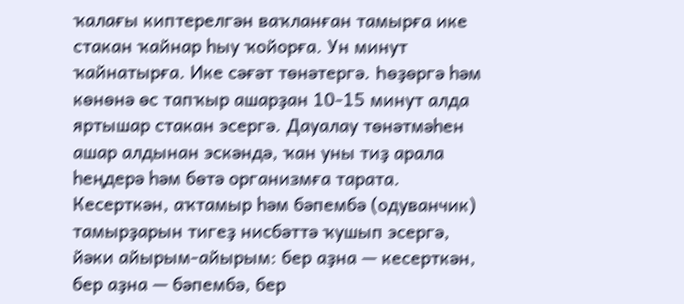ҡалағы киптерелгән ваҡланған тамырға ике стакан ҡайнар һыу ҡойорға. Ун минут ҡайнатырға. Ике сәғәт төнәтергә. Һөҙөргә һәм көнөнә өс тапҡыр ашарҙан 10-15 минут алда яртышар стакан эсергә. Дауалау төнәтмәһен ашар алдынан эскәндә, ҡан уны тиҙ арала һеңдерә һәм бөтә организмға тарата. Кесерткән, аҡтамыр һәм бәпембә (одуванчик) тамырҙарын тигеҙ нисбәттә ҡушып эсергә, йәки айырым-айырым: бер аҙна — кесерткән, бер аҙна — бәпембә, бер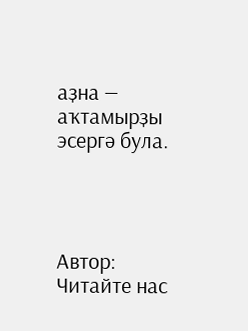аҙна — аҡтамырҙы эсергә була.




Автор:
Читайте нас